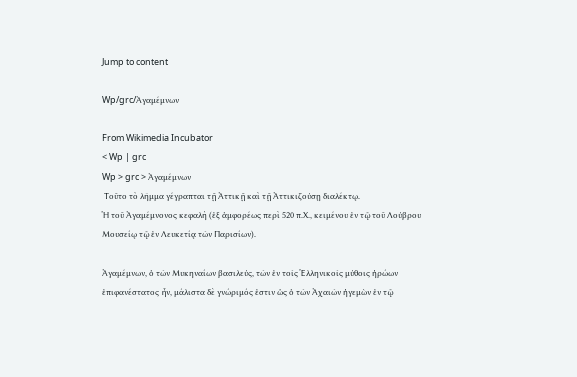Jump to content

Wp/grc/Ἀγαμέμνων

From Wikimedia Incubator
< Wp | grc
Wp > grc > Ἀγαμέμνων
 Τοῦτο τὸ λῆμμα γέγραπται τῇ Ἀττικῇ καὶ τῇ Ἀττικιζούσῃ διαλέκτῳ.
Ἡ τοῦ Ἀγαμέμνονος κεφαλὴ (ἐξ ἀμφορέως περὶ 520 π.Χ., κειμένου ἐν τῷ τοῦ Λούβρου Μουσείῳ τῷ ἐν Λευκετίᾳ τῶν Παρισίων).

Ἀγαμέμνων, ὁ τῶν Μυκηναίων βασιλεύς, τῶν ἐν τοῖς Ἑλληνικοῖς μύθοις ἡρώων ἐπιφανέστατος ἦν, μάλιστα δὲ γνώριμός ἐστιν ὡς ὁ τῶν Ἀχαιῶν ἡγεμὼν ἐν τῷ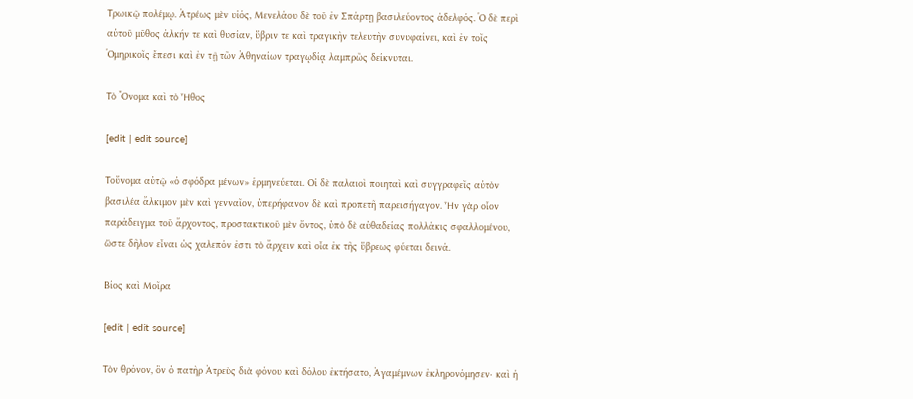Τρωικῷ πολέμῳ. Ἀτρέως μὲν υἱός, Μενελάου δὲ τοῦ ἐν Σπάρτῃ βασιλεύοντος ἀδελφός. Ὁ δὲ περὶ αὐτοῦ μῦθος ἀλκήν τε καὶ θυσίαν, ὕβριν τε καὶ τραγικὴν τελευτὴν συνυφαίνει, καὶ ἐν τοῖς Ὁμηρικοῖς ἔπεσι καὶ ἐν τῇ τῶν Ἀθηναίων τραγῳδίᾳ λαμπρῶς δείκνυται.

Τὸ Ὄνομα καὶ τὸ Ἦθος

[edit | edit source]

Τοὔνομα αὐτῷ «ὁ σφόδρα μένων» ἑρμηνεύεται. Οἱ δὲ παλαιοὶ ποιηταὶ καὶ συγγραφεῖς αὐτὸν βασιλέα ἄλκιμον μὲν καὶ γενναῖον, ὑπερήφανον δὲ καὶ προπετῆ παρεισήγαγον. Ἦν γὰρ οἷον παράδειγμα τοῦ ἄρχοντος, προστακτικοῦ μὲν ὄντος, ὑπὸ δὲ αὐθαδείας πολλάκις σφαλλομένου, ὥστε δῆλον εἶναι ὡς χαλεπόν ἐστι τὸ ἄρχειν καὶ οἷα ἐκ τῆς ὕβρεως φύεται δεινά.

Βίος καὶ Μοῖρα

[edit | edit source]

Τὸν θρόνον, ὃν ὁ πατὴρ Ἀτρεὺς διὰ φόνου καὶ δόλου ἐκτήσατο, Ἀγαμέμνων ἐκληρονόμησεν· καὶ ἡ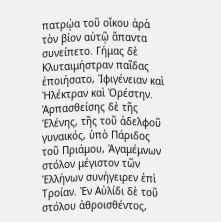πατρῴα τοῦ οἴκου ἀρὰ τὸν βίον αὐτῷ ἅπαντα συνείπετο. Γήμας δὲ Κλυταιμήστραν παῖδας ἐποιήσατο, Ἰφιγένειαν καὶ Ἠλέκτραν καὶ Ὀρέστην. Ἁρπασθείσης δὲ τῆς Ἑλένης, τῆς τοῦ ἀδελφοῦ γυναικός, ὑπὸ Πάριδος τοῦ Πριάμου, Ἀγαμέμνων στόλον μέγιστον τῶν Ἑλλήνων συνήγειρεν ἐπὶ Τροίαν. Ἐν Αὐλίδι δὲ τοῦ στόλου ἀθροισθέντος,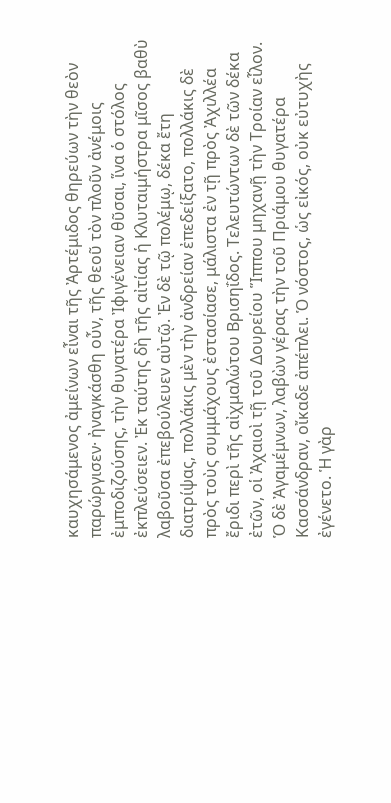καυχησάμενος ἀμείνων εἶναι τῆς Ἀρτέμιδος θηρεύων τὴν θεὸν παρώργισεν· ἠναγκάσθη οὖν, τῆς θεοῦ τὸν πλοῦν ἀνέμοις ἐμποδιζούσης, τὴν θυγατέρα Ἰφιγένειαν θῦσαι, ἵνα ὁ στόλος ἐκπλεύσειεν. Ἐκ ταύτης δὴ τῆς αἰτίας ἡ Κλυταιμήστρα μῖσος βαθὺ λαβοῦσα ἐπεβούλευεν αὐτῷ. Ἐν δὲ τῷ πολέμῳ, δέκα ἔτη διατρίψας, πολλάκις μὲν τὴν ἀνδρείαν ἐπεδείξατο, πολλάκις δὲ πρὸς τοὺς συμμάχους ἐστασίασε, μάλιστα ἐν τῇ πρὸς Ἀχιλλέα ἔριδι περὶ τῆς αἰχμαλώτου Βρισηΐδος. Τελευτώντων δὲ τῶν δέκα ἐτῶν, οἱ Ἀχαιοὶ τῇ τοῦ Δουρείου Ἵππου μηχανῇ τὴν Τροίαν εἷλον. Ὁ δὲ Ἀγαμέμνων, λαβὼν γέρας τὴν τοῦ Πριάμου θυγατέρα Κασσάνδραν, οἴκαδε ἀπέπλει. Ὁ νόστος, ὡς εἰκός, οὐκ εὐτυχὴς ἐγένετο. Ἡ γὰρ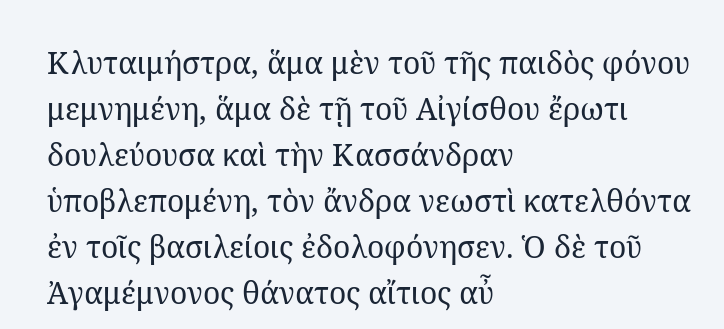Κλυταιμήστρα, ἅμα μὲν τοῦ τῆς παιδὸς φόνου μεμνημένη, ἅμα δὲ τῇ τοῦ Αἰγίσθου ἔρωτι δουλεύουσα καὶ τὴν Κασσάνδραν ὑποβλεπομένη, τὸν ἄνδρα νεωστὶ κατελθόντα ἐν τοῖς βασιλείοις ἐδολοφόνησεν. Ὁ δὲ τοῦ Ἀγαμέμνονος θάνατος αἴτιος αὖ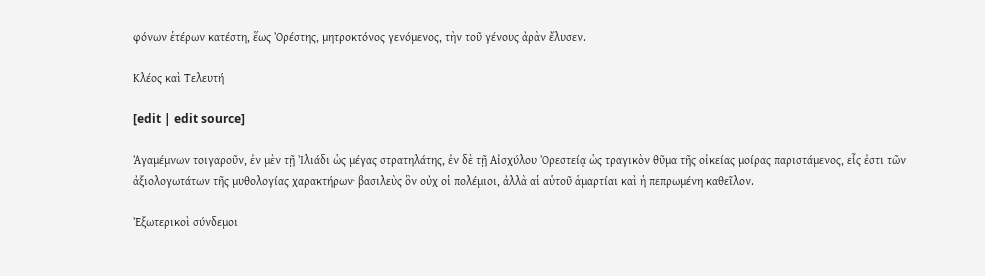φόνων ἑτέρων κατέστη, ἕως Ὀρέστης, μητροκτόνος γενόμενος, τὴν τοῦ γένους ἀρὰν ἔλυσεν.

Κλέος καὶ Τελευτή

[edit | edit source]

Ἀγαμέμνων τοιγαροῦν, ἐν μὲν τῇ Ἰλιάδι ὡς μέγας στρατηλάτης, ἐν δὲ τῇ Αἰσχύλου Ὀρεστείᾳ ὡς τραγικὸν θῦμα τῆς οἰκείας μοίρας παριστάμενος, εἷς ἐστι τῶν ἀξιολογωτάτων τῆς μυθολογίας χαρακτήρων· βασιλεὺς ὃν οὐχ οἱ πολέμιοι, ἀλλὰ αἱ αὑτοῦ ἁμαρτίαι καὶ ἡ πεπρωμένη καθεῖλον.

Ἐξωτερικοὶ σύνδεμοι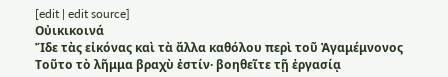[edit | edit source]
Οὐικικοινά
Ἴδε τὰς εἰκόνας καὶ τὰ ἄλλα καθόλου περὶ τοῦ Ἀγαμέμνονος
Τοῦτο τὸ λῆμμα βραχὺ ἐστίν· βοηθεῖτε τῇ ἐργασίᾳ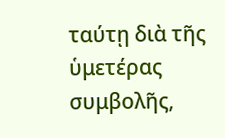ταύτῃ διὰ τῆς ὑμετέρας συμβολῆς,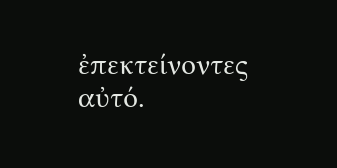ἐπεκτείνοντες αὐτό.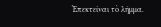Ἐπεκτεῖναι τὸ λῆμμα.